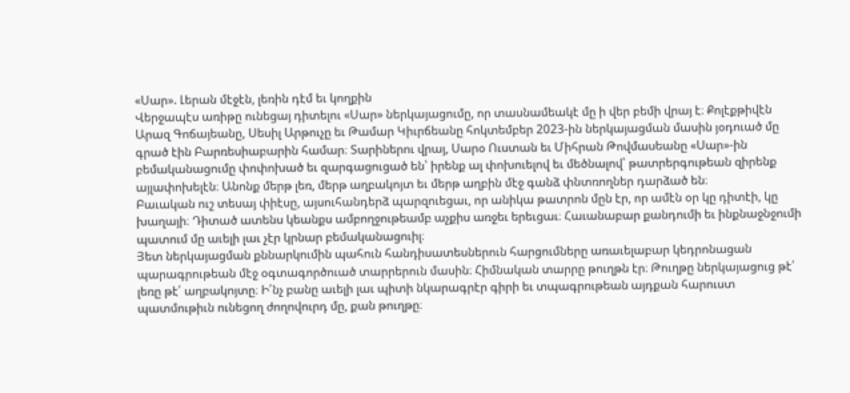«Սար». Լերան մէջէն, լեռին դէմ եւ կողքին
Վերջապէս առիթը ունեցայ դիտելու «Սար» ներկայացումը, որ տասնամեակէ մը ի վեր բեմի վրայ է։ Քոլէքթիվէն Արազ Գոճայեանը, Սեսիլ Արթուչը եւ Թամար Կիւրճեանը հոկտեմբեր 2023-ին ներկայացման մասին յօդուած մը գրած էին Բարռեսիաբարին համար։ Տարիներու վրայ, Սարօ Ուստան եւ Միհրան Թովմասեանը «Սար»-ին բեմականացումը փոփոխած եւ զարգացուցած են՝ իրենք ալ փոխուելով եւ մեծնալով՝ թատրերգութեան զիրենք այլափոխելէն։ Անոնք մերթ լեռ, մերթ աղբակոյտ եւ մերթ աղբին մէջ գանձ փնտռողներ դարձած են։
Բաւական ուշ տեսայ փիէսը, այսուհանդերձ պարզուեցաւ, որ անիկա թատրոն մըն էր, որ ամէն օր կը դիտէի, կը խաղայի։ Դիտած ատենս կեանքս ամբողջութեամբ աչքիս առջեւ երեւցաւ։ Հաւանաբար քանդումի եւ ինքնաջնջումի պատում մը աւելի լաւ չէր կրնար բեմականացուիլ։
Յետ ներկայացման քննարկումին պահուն հանդիսատեսներուն հարցումները առաւելաբար կեդրոնացան պարագրութեան մէջ օգտագործուած տարրերուն մասին։ Հիմնական տարրը թուղթն էր։ Թուղթը ներկայացուց թէ՛ լեռը թէ՛ աղբակոյտը։ Ի՛նչ բանը աւելի լաւ պիտի նկարագրէր գիրի եւ տպագրութեան այդքան հարուստ պատմութիւն ունեցող ժողովուրդ մը, քան թուղթը։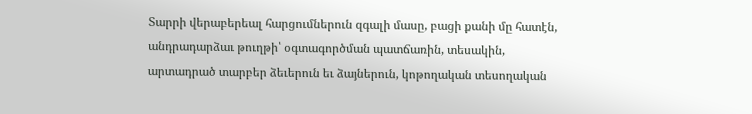Տարրի վերաբերեալ հարցումներուն զգալի մասը, բացի քանի մը հատէն, անդրադարձաւ թուղթի՝ օգտագործման պատճառին, տեսակին, արտադրած տարբեր ձեւերուն եւ ձայներուն, կոթողական տեսողական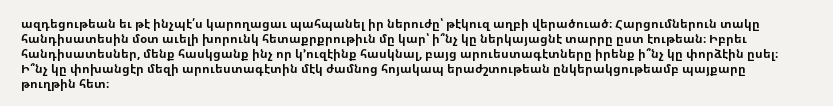ազդեցութեան եւ թէ ինչպէ՛ս կարողացաւ պահպանել իր ներուժը՝ թէկուզ աղբի վերածուած։ Հարցումներուն տակը հանդիսատեսին մօտ աւելի խորունկ հետաքրքրութիւն մը կար՝ ի՞նչ կը ներկայացնէ տարրը ըստ էութեան։ Իբրեւ հանդիսատեսներ, մենք հասկցանք ինչ որ կ՚ուզէինք հասկնալ, բայց արուեստագէտները իրենք ի՞նչ կը փորձէին ըսել։ Ի՞նչ կը փոխանցէր մեզի արուեստագէտին մէկ ժամնոց հոյակապ երաժշտութեան ընկերակցութեամբ պայքարը թուղթին հետ։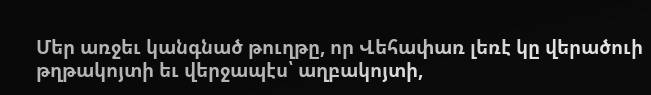Մեր առջեւ կանգնած թուղթը, որ Վեհափառ լեռէ կը վերածուի թղթակոյտի եւ վերջապէս՝ աղբակոյտի,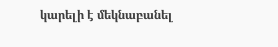կարելի է մեկնաբանել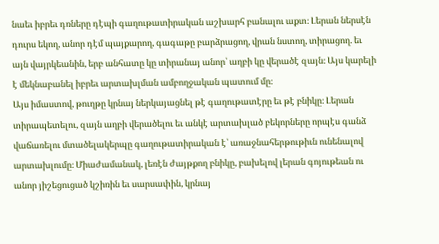նաեւ իբրեւ դռները դէպի գաղութատիրական աշխարհ բանալու աքտ։ Լերան ներսէն դուրս եկող, անոր դէմ պայքարող, գագաթը բարձրացող, վրան նստող, տիրացող. եւ այն վայրկեանին, երբ անհատը կը տիրանայ անոր՝ աղբի կը վերածէ զայն։ Այս կարելի է մեկնաբանել իբրեւ արտախլման ամբողջական պատում մը։
Այս իմաստով, թուղթը կրնայ ներկայացնել թէ գաղութատէրը եւ թէ բնիկը։ Լերան տիրապետելու, զայն աղբի վերածելու եւ անկէ արտախլած բեկորները որպէս գանձ վաճառելու մտածելակերպը գաղութատիրական է՝ առաջնահերթութիւն ունենալով արտախլումը։ Միաժամանակ, լեռէն ժայթքող բնիկը, բախելով լերան գոյութեան ու անոր յիշեցուցած կշիռին եւ սարսափին, կրնայ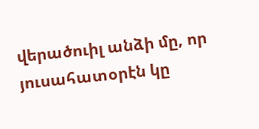վերածուիլ անձի մը, որ յուսահատօրէն կը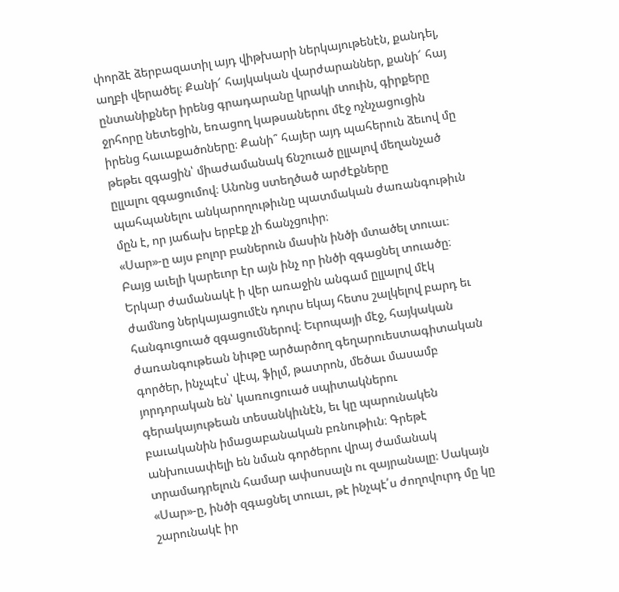փորձէ ձերբազատիլ այդ վիթխարի ներկայութենէն, քանդել, աղբի վերածել։ Քանի՜ հայկական վարժարաններ, քանի՜ հայ ընտանիքներ իրենց գրադարանը կրակի տուին, գիրքերը ջրհորը նետեցին, եռացող կաթսաներու մէջ ոչնչացուցին իրենց հաւաքածոները։ Քանի՞ հայեր այդ պահերուն ձեւով մը թեթեւ զգացին՝ միաժամանակ ճնշուած ըլլալով մեղանչած ըլլալու զգացումով։ Անոնց ստեղծած արժէքները պահպանելու անկարողութիւնը պատմական ժառանգութիւն մըն է, որ յաճախ երբէք չի ճանչցուիր։
«Սար»-ը այս բոլոր բաներուն մասին ինծի մտածել տուաւ։ Բայց աւելի կարեւոր էր այն ինչ որ ինծի զգացնել տուածը։ Երկար ժամանակէ ի վեր առաջին անգամ ըլլալով մէկ ժամնոց ներկայացումէն դուրս եկայ հետս շալկելով բարդ եւ հանգուցուած զգացումներով։ Եւրոպայի մէջ, հայկական ժառանգութեան նիւթը արծարծող գեղարուեստագիտական գործեր, ինչպէս՝ վէպ, ֆիլմ, թատրոն, մեծաւ մասամբ յորդորական են՝ կառուցուած սպիտակներու գերակայութեան տեսանկիւնէն, եւ կը պարունակեն բաւականին իմացաբանական բռնութիւն։ Գրեթէ անխուսափելի են նման գործերու վրայ ժամանակ տրամադրելուն համար ափսոսալն ու զայրանալը։ Սակայն «Սար»-ը, ինծի զգացնել տուաւ, թէ ինչպէ՛ս ժողովուրդ մը կը շարունակէ իր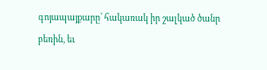գոյապայքարը՝ հակառակ իր շալկած ծանր բեռին, եւ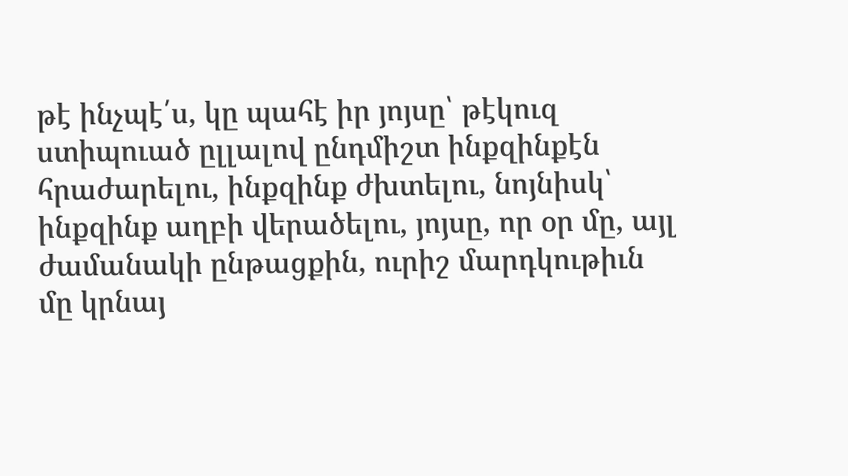թէ ինչպէ՛ս, կը պահէ իր յոյսը՝ թէկուզ ստիպուած ըլլալով ընդմիշտ ինքզինքէն հրաժարելու, ինքզինք ժխտելու, նոյնիսկ՝ ինքզինք աղբի վերածելու, յոյսը, որ օր մը, այլ ժամանակի ընթացքին, ուրիշ մարդկութիւն մը կրնայ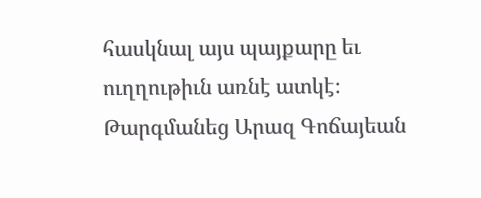հասկնալ այս պայքարը եւ ուղղութիւն առնէ ատկէ։
Թարգմանեց Արազ Գոճայեան